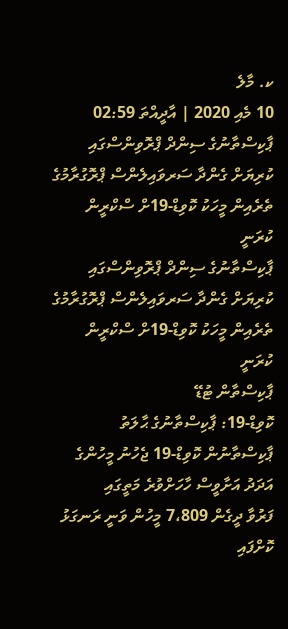ކ. މާލެ
10 މެއި 2020 | އާދީއްތަ 02:59
ޕާކިސްތާނުގެ ސިންދް ޕްރޮވިންސްގައި ކުރިޔަށް ގެންދާ ސަރވައިލެންސް ޕްރޮގުރާމުގެ ތެރެއިން މީހަކު ކޮވިޑް-19ށް ސްކްރީން ކުރަނީ
ޕާކިސްތާނުގެ ސިންދް ޕްރޮވިންސްގައި ކުރިޔަށް ގެންދާ ސަރވައިލެންސް ޕްރޮގުރާމުގެ ތެރެއިން މީހަކު ކޮވިޑް-19ށް ސްކްރީން ކުރަނީ
ޕާކިސްތާން ޓުޑޭ
ކޮވިޑް-19: ޕާކިސްތާނުގެ ޙާލަތު
ޕާކިސްތާނުން ކޮވިޑް-19 ޖެހުނު މީހުންގެ އަދަދު އަށާވީސް ހާހަށްވުރެ މަތީގައި
ފަރުވާ ދީގެން 7،809 މީހުން ވަނީ ރަނގަޅު ކޮށްފައި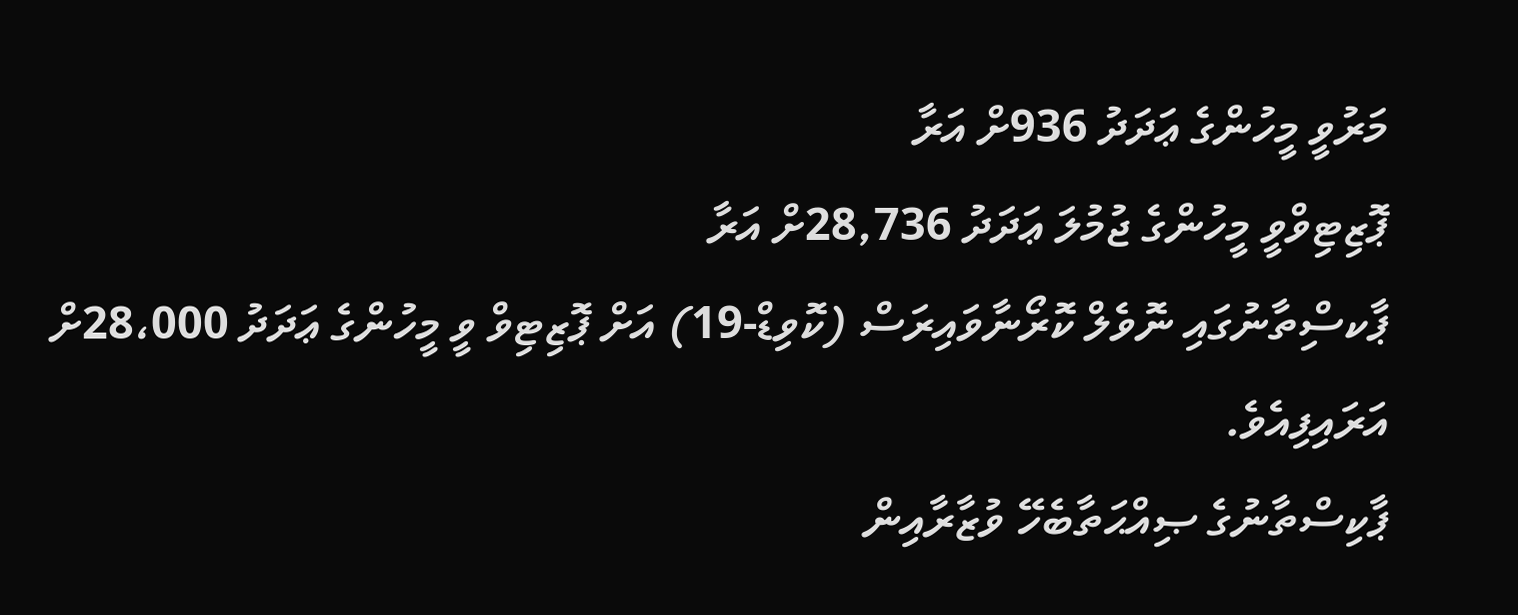މަރުވީ މީހުންގެ ޢަދަދު 936ށް އަރާ
ޕޮޒިޓިވްވީ މީހުންގެ ޖުމުލަ ޢަދަދު 28,736ށް އަރާ
ޕާކސްިތާނުގައި ނޮވެލް ކޮރޯނާވައިރަސް (ކޮވިޑް-19) އަށް ޕޮޒިޓިވް ވީ މީހުންގެ ޢަދަދު 28،000ށް އަރައިފިއެވެ.
ޕާކިސްތާނުގެ ޞިއްޙަތާބެހޭ ވުޒާރާއިން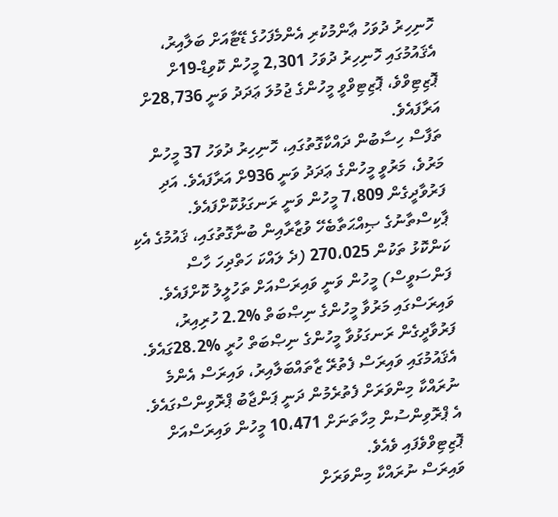ހޮނިހިރު ދުވަހު ޢާންމުކުރި އެންމެފަހުގެ ޑޭޓާއަށް ބަލާއިރު، އެޤައުމުގައި ހޮނިހިރު ދުވަހު 2,301 މީހުން ކޮވިޑް-19ށް ޕޮޒިޓިވްވެ، ޕޮޒިޓިވްވީ މީހުންގެ ޖުމުލަ ޢަދަދު ވަނީ 28,736ށް އަރާފައެވެ.
ތަފާސް ހިސާބުން ދައްކާގޮތުގައި، ހޮނިހިރު ދުވަހު 37 މީހުން މަރުވެ، މަރުވީ މީހުންގެ ޢަދަދު ވަނީ 936ށް އަރާފައެވެ. އަދި ފަރުވާދީގެން 7،809 މީހުން ވަނީ ރަނގަޅުކޮށްފައެވެ.
ޕާކިސްތާނުގެ ޞިއްޙަތާބެހޭ ވުޒާރާއިން ބުނާގޮތުގައި، ޤައުމުގެ އެކި ކަންކޮޅު ތަކުން 270،025 (ދެ ލައްކަ ހަތްދިހަ ހާސް ފަންސަވީސް) މީހުން ވަނީ ވައިރަސްއަށް ތަހުލީލު ކޮށްފައެވެ. ވައިރަސްގައި މަރުވާ މީހުންގެ ނިޞްބަތް %2.2 ހުރިއިރު، ފަރުވާދީގެން ރަނގަޅުވާ މީހުންގެ ނިޞްބަތް ހުރީ %28.2ގައެވެ.
އެޤައުމުގައި ވައިރަސް ފެތުރޭ ޒާތައްބަލާއިރު، ވައިރަސް އެންމެ ނުރައްކާ މިންވަރަށް ފެތުރެމުން ދަނީ ޕަންޖާބު ޕްރޮވިންސްގައެވެ. އެ ޕްރޮވިންސުން މިހާތަނަށް 10،471 މީހުން ވައިރަސްއަށް ޕޮޒިޓިވްވެފައި ވެއެވެ.
ވައިރަސް ނުރައްކާ މިންވަރަށް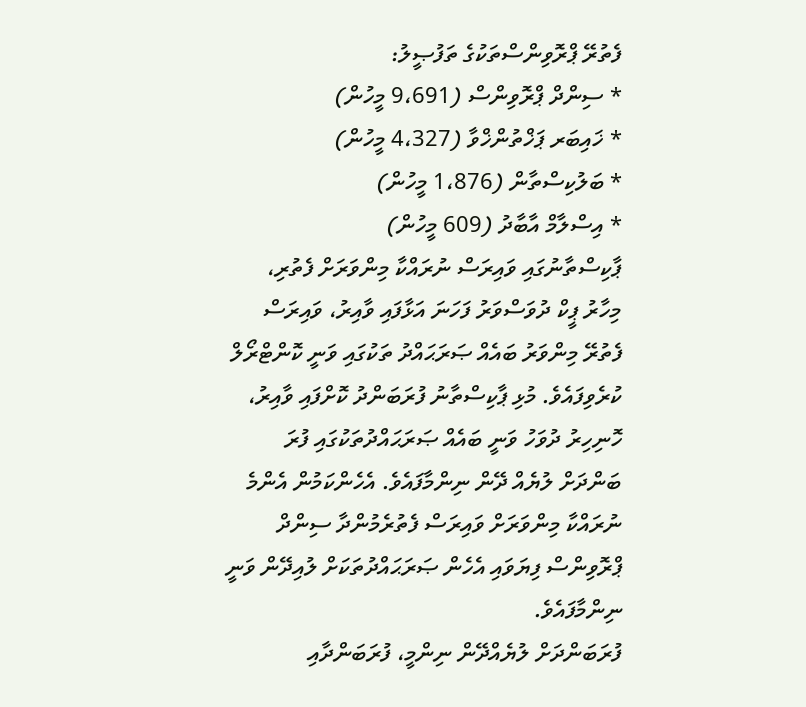ފެތުރޭ ޕްރޮވިންސްތަކުގެ ތަފުޞީލު:
* ސިންދް ޕްރޮވިންސް (9،691 މީހުން)
* ޚައިބަރ ޕަޚްތުންޚްވާ (4،327 މީހުން)
* ބަލުކިސްތާން (1،876 މީހުން)
* އިސްލާމް އާބާދު (609 މީހުން)
ޕާކިސްތާނުގައި ވައިރަސް ނުރައްކާ މިންވަރަށް ފެތުރި، މިހާރު ޕީކް ދުވަސްވަރު ފަހަނަ އަޅާފައި ވާއިރު، ވައިރަސް ފެތުރޭ މިންވަރު ބައެއް ޞަރަޙައްދު ތަކުގައި ވަނީ ކޮންޓްރޯލް ކުރެވިފައެވެ. މުޅި ޕާކިސްތާނު ފުރަބަންދު ކޮށްފައި ވާއިރު، ހޮނިހިރު ދުވަހު ވަނީ ބައެއް ޞަރަޙައްދުތަކުގައި ފުރަ ބަންދަށް ލުޔެއް ދޭން ނިންމާފައެވެ. އެހެންކަމުން އެންމެ ނުރައްކާ މިންވަރަށް ވައިރަސް ފެތުރެމުންދާ ސިންދް ޕްރޮވިންސް ފިޔަވައި އެހެން ޞަރަޙައްދުތަކަށް ލުއިދޭން ވަނީ ނިންމާފައެވެ.
ފުރަބަންދަށް ލުޔެއްދޭން ނިންމީ، ފުރަބަންދާއި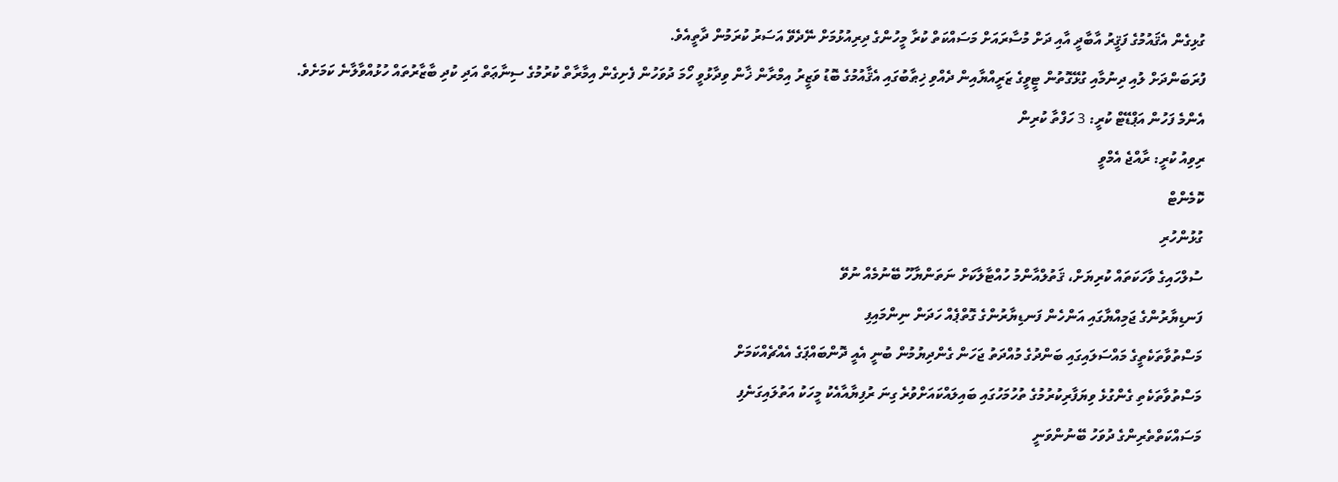ގުޅިގެން އެޤައުމުގެ ފަޤީރު އާބާދީ އާއި ދަށް މުސާރައަށް މަސައްކަތް ކުރާ މީހުންގެ ދިރިއުޅުމަށް ނޭދެވޭ އަސަރު ކުރަމުން ދާތީއެވެ.
ފުރަބަންދަށް ލުއި ދިނުމާއި ގުޅޭގޮތުން ޓީވީގެ ޒަރީއްޔާއިން ދެއްވި ޚިޠާބުގައި އެޤާއުމުގެ ބޮޑު ވަޒީރު އިމްރާން ޚާން ވިދާޅުވީ ހޯމަ ދުވަހުން ފެށިގެން އިމާރާތް ކުރުމުގެ ސިނާޢަތް އަދި ކުދި ބާޒާރުތައް ހުޅުއްވާލާނެ ކަމަށެވެ.
އެންމެ ފަހުން އަޕްޑޭޓް ކުރީ: 3 ހަފްތާ ކުރިން
ރިވިއު ކުރީ: ރާއްޖެ އެމްވީ
ކޮމެންޓް
ގުޅުންހުރި
ސުލްހައިގެ ވާހަކަތައް ކުރިޔަށް، ޤަތުލްއާންމު ހުއްޓާލާކަށް ނަތަންޔާހޫ ބޭނުމެއް ނުވޭ
ފަނޑިޔާރުންގެ ޖަމިއްޔާގައި އަންހެން ފަނޑިޔާރުންގެ ގޮތްޕެއް ހަދަން ނިންމައިފި
މަސްތުވާތަކެތީގެ މައްސަލައިގައި ބަންދުގެ މުއްދަތު ޖަހަން ގެންދިޔުމުން ބުނީ އެއީ ދޮންބައްޕަގެ އެއްޗެއްކަމަށް
މަސްތުވާތަކެތި ގެންގުޅެ ވިޔަފާރިކުރުމުގެ ތުހުމަހުގައި ބައިލައްކައަށްވުރެ ގިނަ ރުފިޔާއާއެކު މީހަކު އަތުލައިގަނެފި
މަސައްކަތްތެރިންގެ ދުވަހު ބޭނުންވަނީ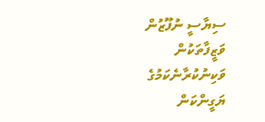ސިޔާސީ ނުފޫޒުން ވަޒީފާތަކުން ވަކިނުކުރާނެކަމުގެ ޔަގީންކަން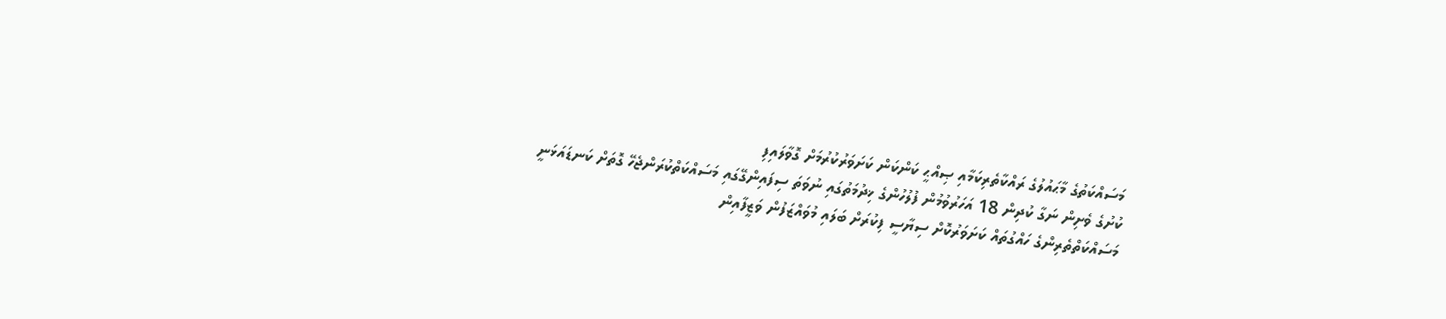މަސައްކަތުގެ މާޙައުލުގެ ރައްކާތެރިކަމާއި ޞިއްޙީ ކަންކަން ކަށަވަރުކުރުމަށް ގޮވާލައިފި
ކުށުގެ ވެށިން ނަގާ ކުދިން 18 އަހަރުވުމުން ފުލުހުންގެ ޚިދުމަތުގައި ނުވަތަ ސިފައިންގޭގައި މަސައްކަތްކުރަންޖެހޭ ގޮތަށް ކަނޑައަޅަނީ
މަސައްކަތްތެރިންގެ ހައްގުތައް ކަށަވަރުކޮށް ސިޔާސީ ފިކުރަށް ބަލައި މުވައްޒަފުން ވަޒީފާއިން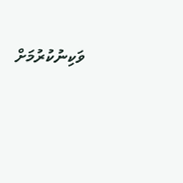ވަކިނުކުރުމަށް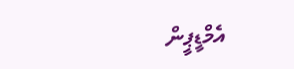އެމްޑީޕީން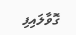ގޮވާލައިފި